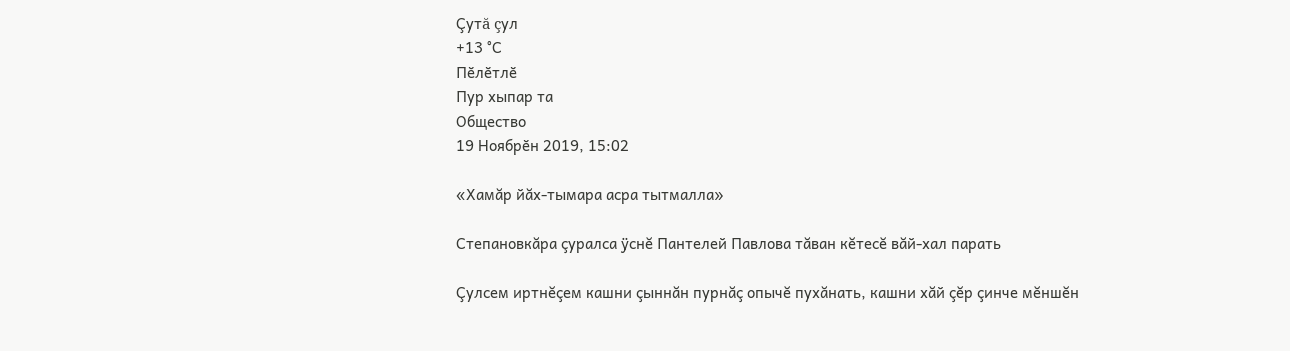Çутă çул
+13 °С
Пӗлӗтлӗ
Пур хыпар та
Общество
19 Ноябрӗн 2019, 15:02

«Хамăр йăх-тымара асра тытмалла»

Степановкăра çуралса ÿснĕ Пантелей Павлова тăван кĕтесĕ вăй-хал парать

Çулсем иртнĕçем кашни çыннăн пурнăç опычĕ пухăнать, кашни хăй çĕр çинче мĕншĕн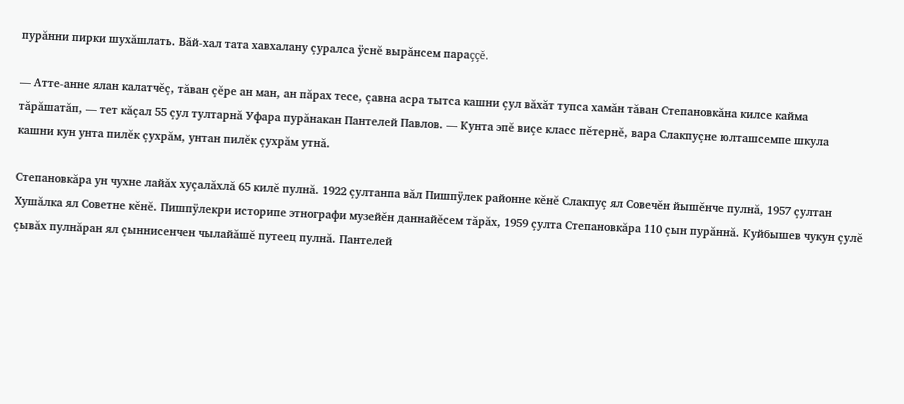пурăнни пирки шухăшлать. Вăй-хал тата хавхалану çуралса ÿснĕ вырăнсем параççĕ.

— Атте-анне ялан калатчĕç, тăван çĕре ан ман, ан пăрах тесе, çавна асра тытса кашни çул вăхăт тупса хамăн тăван Степановкăна килсе кайма тăрăшатăп, — тет кăçал 55 çул тултарнă Уфара пурăнакан Пантелей Павлов. — Кунта эпĕ виçе класс пĕтернĕ, вара Слакпуçне юлташсемпе шкула кашни кун унта пилĕк çухрăм, унтан пилĕк çухрăм утнă.

Степановкăра ун чухне лайăх хуçалăхлă 65 килĕ пулнă. 1922 çултанпа вăл Пишпÿлек районне кĕнĕ Слакпуç ял Совечĕн йышĕнче пулнă, 1957 çултан Хушăлка ял Советне кĕнĕ. Пишпÿлекри историпе этнографи музейĕн даннайĕсем тăрăх, 1959 çулта Степановкăра 110 çын пурăннă. Куйбышев чукун çулĕ çывăх пулнăран ял çыннисенчен чылайăшĕ путеец пулнă. Пантелей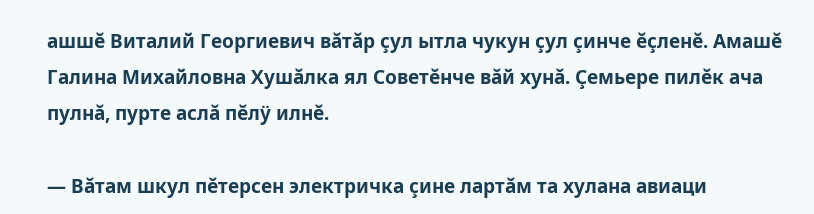ашшĕ Виталий Георгиевич вăтăр çул ытла чукун çул çинче ĕçленĕ. Амашĕ Галина Михайловна Хушăлка ял Советĕнче вăй хунă. Çемьере пилĕк ача пулнă, пурте аслă пĕлÿ илнĕ.

— Вăтам шкул пĕтерсен электричка çине лартăм та хулана авиаци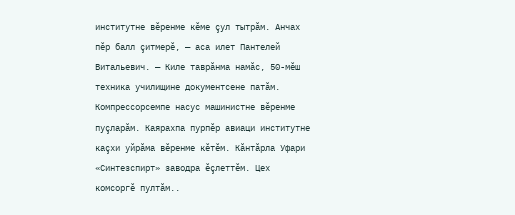институтне вĕренме кĕме çул тытрăм. Анчах пĕр балл çитмерĕ, — аса илет Пантелей Витальевич. — Киле таврăнма намăс, 50-мĕш техника училищине документсене патăм. Компрессорсемпе насус машинистне вĕренме пуçларăм. Каярахпа пурпĕр авиаци институтне каçхи уйрăма вĕренме кĕтĕм. Кăнтăрла Уфари «Синтезспирт» заводра ĕçлеттĕм. Цех комсоргĕ пултăм..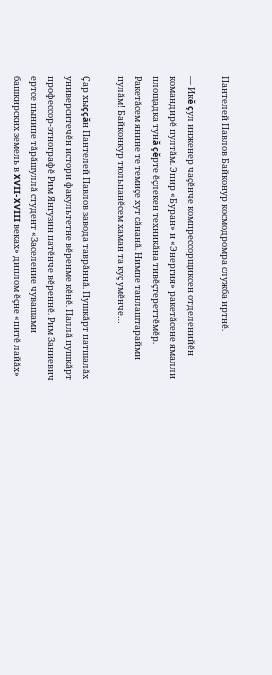Пантелей Павлов Байконур космодромра служба иртнĕ.

— Икĕ çул инженер чаçĕнче компрессорщиксен отделенийĕн командирĕ пултăм. Эпир «Буран» и «Энергия» ракетăсене ямалли площадка тунă çĕрте ĕçлекен техникăна тивĕçтереттĕмĕр. Ракетăсем янине те темиçе хут сăнанă. Нимпе танлаштарайми пулăм! Байконкур тюльпанĕсем хаман та куç умĕнче…

Çар хыççăн Пантелей Павлов завода таврăннă. Пушкăрт патшалăх университечĕн истори факультетне вĕренме кĕнĕ. Паллă пушкăрт профессор-этнографĕ Рим Янгузин патĕнче вĕреннĕ. Рим Заниевич ертсе пынипе тăрăшуллă студент «Заселение чувашами башкирских земель в XVII-XVIII веках» диплом ĕçне «питĕ лайăх»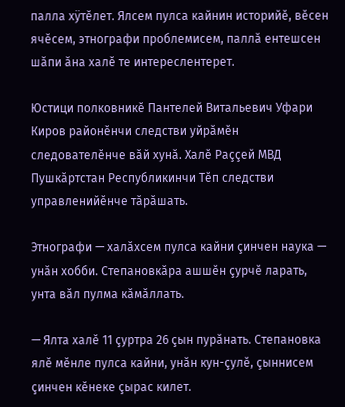палла хÿтĕлет. Ялсем пулса кайнин историйĕ, вĕсен ячĕсем, этнографи проблемисем, паллă ентешсен шăпи ăна халĕ те интереслентерет.

Юстици полковникĕ Пантелей Витальевич Уфари Киров районĕнчи следстви уйрăмĕн следователĕнче вăй хунă. Халĕ Раççей МВД Пушкăртстан Республикинчи Тĕп следстви управленийĕнче тăрăшать.

Этнографи — халăхсем пулса кайни çинчен наука — унăн хобби. Степановкăра ашшĕн çурчĕ ларать, унта вăл пулма кăмăллать.

— Ялта халĕ 11 çуртра 26 çын пурăнать. Степановка ялĕ мĕнле пулса кайни, унăн кун-çулĕ, çыннисем çинчен кĕнеке çырас килет.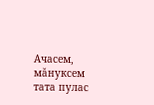Ачасем, мăнуксем тата пулас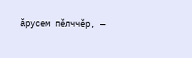ăрусем пĕлччĕр, —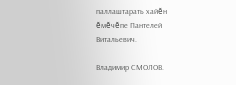паллаштарать хайĕн ĕмĕчĕпе Пантелей Витальевич.

Владимир СМОЛОВ.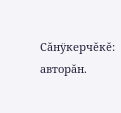Сăнÿкерчĕкĕ: авторăн.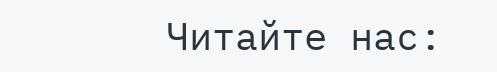Читайте нас: